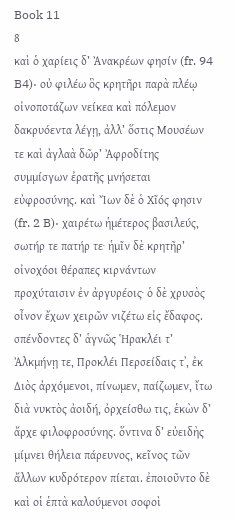Book 11
8
καὶ ὁ χαρίεις δ’ Ἀνακρέων φησίν (fr. 94 B4)· οὐ φιλέω ὃς κρητῆρι παρὰ πλέῳ οἰνοποτάζων νείκεα καὶ πόλεμον δακρυόεντα λέγῃ, ἀλλ’ ὅστις Μουσέων τε καὶ ἀγλαὰ δῶρ’ Ἀφροδίτης συμμίσγων ἐρατῆς μνήσεται εὐφροσύνης. καὶ Ἴων δὲ ὁ Χῖός φησιν (fr. 2 B)· χαιρέτω ἡμέτερος βασιλεύς, σωτήρ τε πατήρ τε· ἡμῖν δὲ κρητῆρ’ οἰνοχόοι θέραπες κιρνάντων προχύταισιν ἐν ἀργυρέοις· ὁ δὲ χρυσὸς οἶνον ἔχων χειρῶν νιζέτω εἰς ἔδαφος. σπένδοντες δ’ ἁγνῶς Ἡρακλέι τ’ Ἀλκμήνῃ τε, Προκλέι Περσείδαις τ᾽, ἐκ Διὸς ἀρχόμενοι, πίνωμεν, παίζωμεν, ἴτω διὰ νυκτὸς ἀοιδή, ὀρχείσθω τις, ἑκὼν δ’ ἄρχε φιλοφροσύνης. ὅντινα δ’ εὐειδὴς μίμνει θήλεια πάρευνος, κεῖνος τῶν ἄλλων κυδρότερον πίεται. ἐποιοῦντο δὲ καὶ οἱ ἑπτὰ καλούμενοι σοφοὶ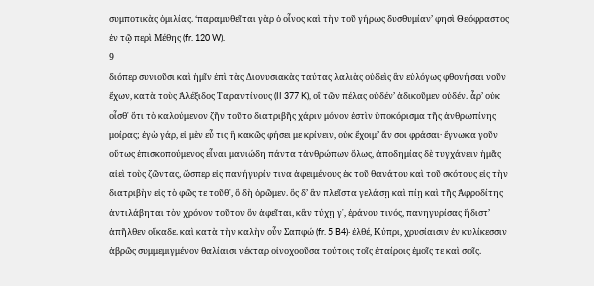συμποτικὰς ὁμιλίας. ‘παραμυθεῖται γὰρ ὁ οἶνος καὶ τὴν τοῦ γήρως δυσθυμίαν’ φησὶ Θεόφραστος ἐν τῷ περὶ Μέθης (fr. 120 W).
9
διόπερ συνιοῦσι καὶ ἡμῖν ἐπὶ τὰς Διονυσιακὰς ταύτας λαλιὰς οὐδεὶς ἂν εὐλόγως φθονήσαι νοῦν ἔχων, κατὰ τοὺς Ἀλέξιδος Ταραντίνους (II 377 K), οἳ τῶν πέλας οὐδέν’ ἀδικοῦμεν οὐδέν. ἆρ’ οὐκ οἶσθ᾽ ὅτι τὸ καλούμενον ζῆν τοῦτο διατριβῆς χάριν μόνον ἐστὶν ὑποκόρισμα τῆς ἀνθρωπίνης μοίρας; ἐγὼ γάρ, εἰ μὲν εὖ τις ἢ κακῶς φήσει με κρίνειν, οὐκ ἔχοιμ’ ἄν σοι φράσαι· ἔγνωκα γοῦν οὕτως ἐπισκοπούμενος εἶναι μανιώδη πάντα τἀνθρώπων ὅλως, ἀποδημίας δὲ τυγχάνειν ἡμᾶς αἰεὶ τοὺς ζῶντας, ὥσπερ εἰς πανήγυρίν τινα ἀφειμένους ἐκ τοῦ θανάτου καὶ τοῦ σκότους εἰς τὴν διατριβὴν εἰς τὸ φῶς τε τοῦθ᾽, ὃ δὴ ὁρῶμεν. ὃς δ’ ἂν πλεῖστα γελάσῃ καὶ πίῃ καὶ τῆς Ἀφροδίτης ἀντιλάβηται τὸν χρόνον τοῦτον ὃν ἀφεῖται, κἂν τύχῃ γ᾽, ἐράνου τινός, πανηγυρίσας ἥδιστ’ ἀπῆλθεν οἴκαδε. καὶ κατὰ τὴν καλὴν οὖν Σαπφώ (fr. 5 B4)· ἐλθέ, Κύπρι, χρυσίαισιν ἐν κυλίκεσσιν ἁβρῶς συμμεμιγμένον θαλίαισι νέκταρ οἰνοχοοῦσα τούτοις τοῖς ἑταίροις ἐμοῖς τε καὶ σοῖς.